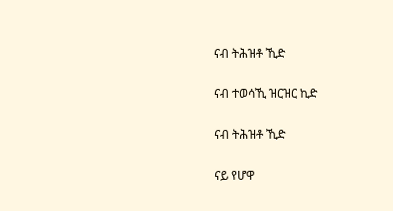ናብ ትሕዝቶ ኺድ

ናብ ተወሳኺ ዝርዝር ኪድ

ናብ ትሕዝቶ ኺድ

ናይ የሆዋ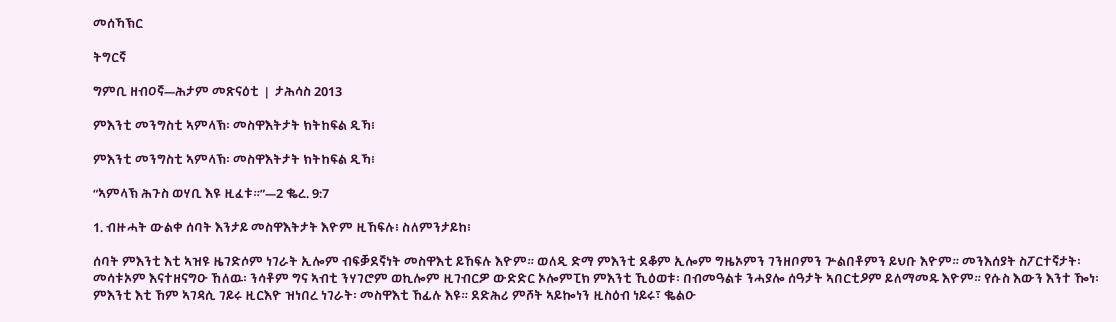መሰኻኽር

ትግርኛ

ግምቢ ዘብዐኛ—ሕታም መጽናዕቲ  |  ታሕሳስ 2013

ምእንቲ መንግስቲ ኣምላኽ፡ መስዋእትታት ክትከፍል ዲኻ፧

ምእንቲ መንግስቲ ኣምላኽ፡ መስዋእትታት ክትከፍል ዲኻ፧

“ኣምላኽ ሕጉስ ወሃቢ እዩ ዚፈቱ።”—2 ቈረ. 9:7

1. ብዙሓት ውልቀ ሰባት እንታይ መስዋእትታት እዮም ዚኸፍሉ፧ ስለምንታይከ፧

ሰባት ምእንቲ እቲ ኣዝዩ ዜገድሶም ነገራት ኢሎም ብፍቓደኛነት መስዋእቲ ይኸፍሉ እዮም። ወለዲ ድማ ምእንቲ ደቆም ኢሎም ግዜኦምን ገንዘቦምን ጕልበቶምን ይህቡ እዮም። መንእሰያት ስፖርተኛታት፡ መሳቱኦም እናተዘናግዑ ኸለዉ፡ ንሳቶም ግና ኣብቲ ንሃገሮም ወኪሎም ዚገብርዎ ውድድር ኦሎምፒክ ምእንቲ ኺዕወቱ፡ በብመዓልቱ ንሓያሎ ሰዓታት ኣበርቲዖም ይለማመዱ እዮም። የሱስ እውን እንተ ዀነ፡ ምእንቲ እቲ ኸም ኣገዳሲ ገይሩ ዚርእዮ ዝነበረ ነገራት፡ መስዋእቲ ኸፊሉ እዩ። ደድሕሪ ምሾት ኣይኰነን ዚስዕብ ነይሩ፣ ቈልዑ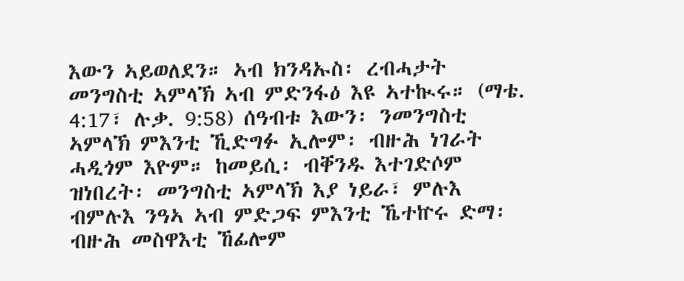እውን ኣይወለደን። ኣብ ክንዳኡስ፡ ረብሓታት መንግስቲ ኣምላኽ ኣብ ምድንፋዕ እዩ ኣተኲሩ። (ማቴ. 4:17፣ ሉቃ. 9:58) ሰዓብቱ እውን፡ ንመንግስቲ ኣምላኽ ምእንቲ ኺድግፉ ኢሎም፡ ብዙሕ ነገራት ሓዲጎም እዮም። ከመይሲ፡ ብቐንዱ እተገድሶም ዝነበረት፡ መንግስቲ ኣምላኽ እያ ነይራ፣ ምሉእ ብምሉእ ንዓኣ ኣብ ምድጋፍ ምእንቲ ኼተኵሩ ድማ፡ ብዙሕ መስዋእቲ ኸፊሎም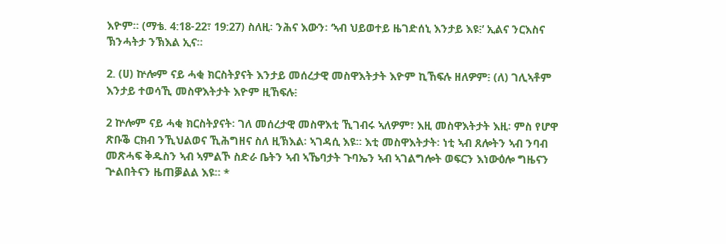እዮም። (ማቴ. 4:18-22፣ 19:27) ስለዚ፡ ንሕና እውን፡ ‘ኣብ ህይወተይ ዜገድሰኒ እንታይ እዩ፧’ ኢልና ንርእስና ኽንሓትታ ንኽእል ኢና።

2. (ሀ) ኵሎም ናይ ሓቂ ክርስትያናት እንታይ መሰረታዊ መስዋእትታት እዮም ኪኸፍሉ ዘለዎም፧ (ለ) ገሊኣቶም እንታይ ተወሳኺ መስዋእትታት እዮም ዚኸፍሉ፧

2 ኵሎም ናይ ሓቂ ክርስትያናት፡ ገለ መሰረታዊ መስዋእቲ ኺገብሩ ኣለዎም፣ እዚ መስዋእትታት እዚ፡ ምስ የሆዋ ጽቡቕ ርክብ ንኺህልወና ኺሕግዘና ስለ ዚኽእል፡ ኣገዳሲ እዩ። እቲ መስዋእትታት፡ ነቲ ኣብ ጸሎትን ኣብ ንባብ መጽሓፍ ቅዱስን ኣብ ኣምልኾ ስድራ ቤትን ኣብ ኣኼባታት ጉባኤን ኣብ ኣገልግሎት ወፍርን እነውዕሎ ግዜናን ጕልበትናን ዜጠቓልል እዩ። *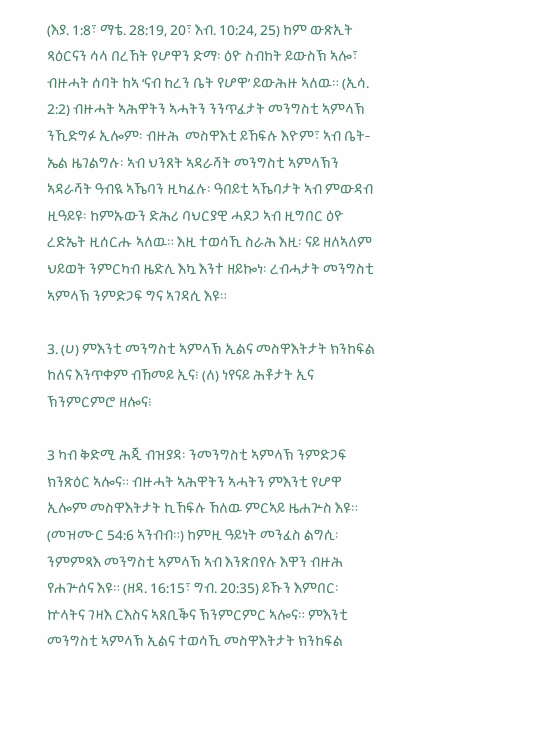(እያ. 1:8፣ ማቴ. 28:19, 20፣ እብ. 10:24, 25) ከም ውጽኢት ጻዕርናን ሳላ በረኸት የሆዋን ድማ፡ ዕዮ ስብከት ይውስኽ ኣሎ፣ ብዙሓት ሰባት ከኣ ‘ናብ ከረን ቤት የሆዋ’ ይውሕዙ ኣለዉ። (ኢሳ. 2:2) ብዙሓት ኣሕዋትን ኣሓትን ንንጥፈታት መንግስቲ ኣምላኽ ንኺድግፉ ኢሎም፡ ብዙሕ  መስዋእቲ ይኸፍሉ እዮም፣ ኣብ ቤት-ኤል ዜገልግሉ፡ ኣብ ህንጸት ኣዳራሻት መንግስቲ ኣምላኽን ኣዳራሻት ዓብዪ ኣኼባን ዚካፈሉ፡ ዓበይቲ ኣኼባታት ኣብ ምውዳብ ዚዓይዩ፡ ከምኡውን ድሕሪ ባህርያዊ ሓደጋ ኣብ ዚግበር ዕዮ ረድኤት ዚሰርሑ ኣለዉ። እዚ ተወሳኺ ስራሕ እዚ፡ ናይ ዘለኣለም ህይወት ንምርካብ ዜድሊ እኳ እንተ ዘይኰነ፡ ረብሓታት መንግስቲ ኣምላኽ ንምድጋፍ ግና ኣገዳሲ እዩ።

3. (ሀ) ምእንቲ መንግስቲ ኣምላኽ ኢልና መስዋእትታት ክንከፍል ከለና እንጥቀም ብኸመይ ኢና፧ (ለ) ነየናይ ሕቶታት ኢና ኽንምርምሮ ዘሎና፧

3 ካብ ቅድሚ ሕጂ ብዝያዳ፡ ንመንግስቲ ኣምላኽ ንምድጋፍ ክንጽዕር ኣሎና። ብዙሓት ኣሕዋትን ኣሓትን ምእንቲ የሆዋ ኢሎም መስዋእትታት ኪኸፍሉ ኸለዉ ምርኣይ ዜሐጕስ እዩ። (መዝሙር 54:6 ኣንብብ።) ከምዚ ዓይነት መንፈስ ልግሲ፡ ንምምጻእ መንግስቲ ኣምላኽ ኣብ እንጽበየሉ እዋን ብዙሕ የሐጕሰና እዩ። (ዘዳ. 16:15፣ ግብ. 20:35) ይኹን እምበር፡ ኵላትና ገዛእ ርእስና ኣጸቢቕና ኽንምርምር ኣሎና። ምእንቲ መንግስቲ ኣምላኽ ኢልና ተወሳኺ መስዋእትታት ክንከፍል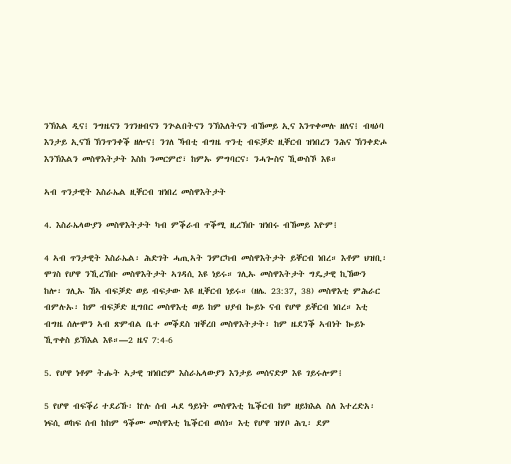ንኽእል ዲና፧ ንግዜናን ንገንዘብናን ንጕልበትናን ንኽእለትናን ብኸመይ ኢና እንጥቀመሉ ዘለና፧ ብዛዕባ እንታይ ኢናኸ ኽንጥንቀቕ ዘሎና፧ ንገለ ኻብቲ ብግዜ ጥንቲ ብፍቓድ ዚቐርብ ዝነበረን ንሕና ኽንቀድሖ እንኽእልን መስዋእትታት እስከ ንመርምሮ፣ ከምኡ ምግባርና፡ ንሓጐስና ኺውስኾ እዩ።

ኣብ ጥንታዊት እስራኤል ዚቐርብ ዝነበረ መስዋእትታት

4. እስራኤላውያን መስዋእትታት ካብ ምቕራብ ጥቕሚ ዚረኽቡ ዝነበሩ ብኸመይ እዮም፧

4 ኣብ ጥንታዊት እስራኤል፡ ሕድገት ሓጢኣት ንምርካብ መስዋእትታት ይቐርብ ነበረ። እቶም ህዝቢ፡ ሞገስ የሆዋ ንኺረኽቡ መስዋእትታት ኣገዳሲ እዩ ነይሩ። ገሊኡ መስዋእትታት ግዴታዊ ኪኸውን ከሎ፡ ገሊኡ ኸኣ ብፍቓድ ወይ ብፍታው እዩ ዚቐርብ ነይሩ። (ዘሌ. 23:37, 38) መስዋእቲ ምሕራር ብምሉኡ፡ ከም ብፍቓድ ዚግበር መስዋእቲ ወይ ከም ህያብ ኰይኑ ናብ የሆዋ ይቐርብ ነበረ። እቲ ብግዜ ሰሎሞን ኣብ ጽምብል ቤተ መቕደስ ዝቐረበ መስዋእትታት፡ ከም ዜደንቕ ኣብነት ኰይኑ ኺጥቀስ ይኽእል እዩ።—2 ዜና 7:4-6

5. የሆዋ ነቶም ትሑት ኣታዊ ዝነበሮም እስራኤላውያን እንታይ መሰናድዎ እዩ ገይሩሎም፧

5 የሆዋ ብፍቕሪ ተደሪኹ፡ ኵሉ ሰብ ሓደ ዓይነት መስዋእቲ ኬቕርብ ከም ዘይክእል ስለ እተረድአ፡ ነፍሲ ወከፍ ሰብ ከከም ዓቕሙ መስዋእቲ ኬቕርብ ወሰነ። እቲ የሆዋ ዝሃቦ ሕጊ፡ ደም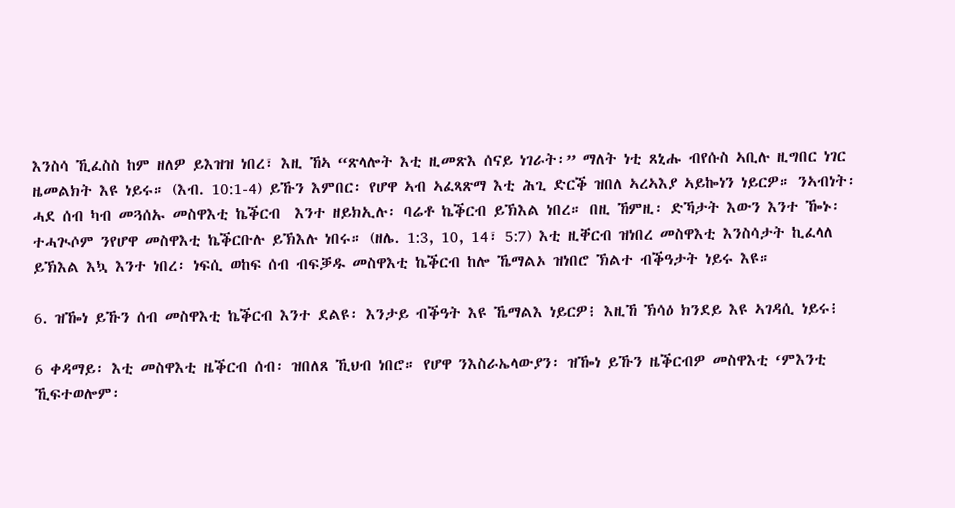እንስሳ ኺፈስስ ከም ዘለዎ ይእዝዝ ነበረ፣ እዚ ኸኣ “ጽላሎት እቲ ዚመጽእ ሰናይ ነገራት፡” ማለት ነቲ ጸኒሑ ብየሱስ ኣቢሉ ዚግበር ነገር ዜመልክት እዩ ነይሩ። (እብ. 10:1-4) ይኹን እምበር፡ የሆዋ ኣብ ኣፈጻጽማ እቲ ሕጊ ድርቕ ዝበለ ኣረኣእያ ኣይኰነን ነይርዎ። ንኣብነት፡ ሓደ ሰብ ካብ መጓሰኡ መስዋእቲ ኬቕርብ  እንተ ዘይክኢሉ፡ ባሬቶ ኬቕርብ ይኽእል ነበረ። በዚ ኸምዚ፡ ድኻታት እውን እንተ ዀኑ፡ ተሓጒሶም ንየሆዋ መስዋእቲ ኬቕርቡሉ ይኽእሉ ነበሩ። (ዘሌ. 1:3, 10, 14፣ 5:7) እቲ ዚቐርብ ዝነበረ መስዋእቲ እንስሳታት ኪፈላለ ይኽእል እኳ እንተ ነበረ፡ ነፍሲ ወከፍ ሰብ ብፍቓዱ መስዋእቲ ኬቕርብ ከሎ ኼማልኦ ዝነበሮ ኽልተ ብቕዓታት ነይሩ እዩ።

6. ዝዀነ ይኹን ሰብ መስዋእቲ ኬቕርብ እንተ ደልዩ፡ እንታይ ብቕዓት እዩ ኼማልእ ነይርዎ፧ እዚኸ ኽሳዕ ክንደይ እዩ ኣገዳሲ ነይሩ፧

6 ቀዳማይ፡ እቲ መስዋእቲ ዜቕርብ ሰብ፡ ዝበለጸ ኺህብ ነበሮ። የሆዋ ንእስራኤላውያን፡ ዝዀነ ይኹን ዜቕርብዎ መስዋእቲ ‘ምእንቲ ኺፍተወሎም፡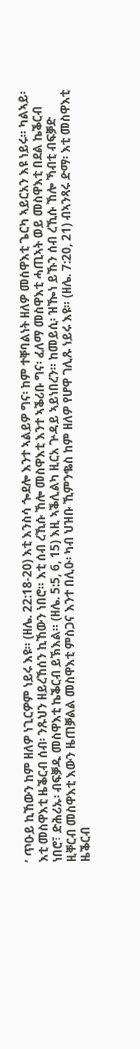’ ጥዑይ ኪኸውን ከም ዘለዎ ነጊርዎም ነይሩ እዩ። (ዘሌ. 22:18-20) እቲ እንስሳ ጐደሎ እንተ ኣልይዎ ግና፡ ከም ተቐባልነት ዘለዎ መስዋእቲ ጌርካ ኣይርአን እዩ ነይሩ። ካልኣይ፡ እቲ መስዋእቲ ዜቕርብ ሰብ፡ ንጹህን ዘይረኸሰን ኪኸውን ነበሮ። እቲ ሰብ ረኺሱ ኸሎ መስዋእቲ እንተ ኣቕሪቡ ግና፡ ፈለማ መስዋእቲ ሓጢኣት ወይ መስዋእቲ በደል ኬቕርብ ነበሮ፣ ድሕሪኡ፡ ብፍቓዱ መስዋእቲ ኬቕርብ ይኽእል። (ዘሌ. 5:5, 6, 15) እዚ ኣቕሊልካ ዚርአ ጕዳይ ኣይነበረን። ከመይሲ፡ ዝዀነ ይኹን ሰብ ረኺሱ ኸሎ ኻብቲ ብፍቓድ ዚቐርብ መስዋእቲ እውን ዜጠቓልል መስዋእቲ ምስጋና እንተ በሊዑ፡ ካብ ህዝቡ ኺምንቈስ ከም ዘለዎ የሆዋ ገሊጹ ነይሩ እዩ። (ዘሌ. 7:20, 21) ብኣንጻሩ ድማ፡ እቲ መስዋእቲ ዜቕርብ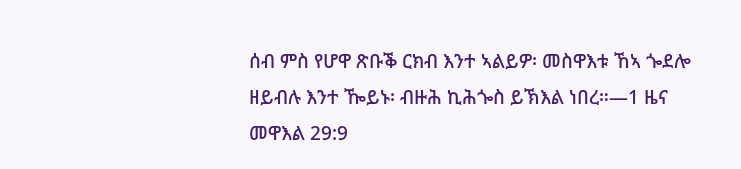ሰብ ምስ የሆዋ ጽቡቕ ርክብ እንተ ኣልይዎ፡ መስዋእቱ ኸኣ ጐደሎ ዘይብሉ እንተ ዀይኑ፡ ብዙሕ ኪሕጐስ ይኽእል ነበረ።—1 ዜና መዋእል 29:9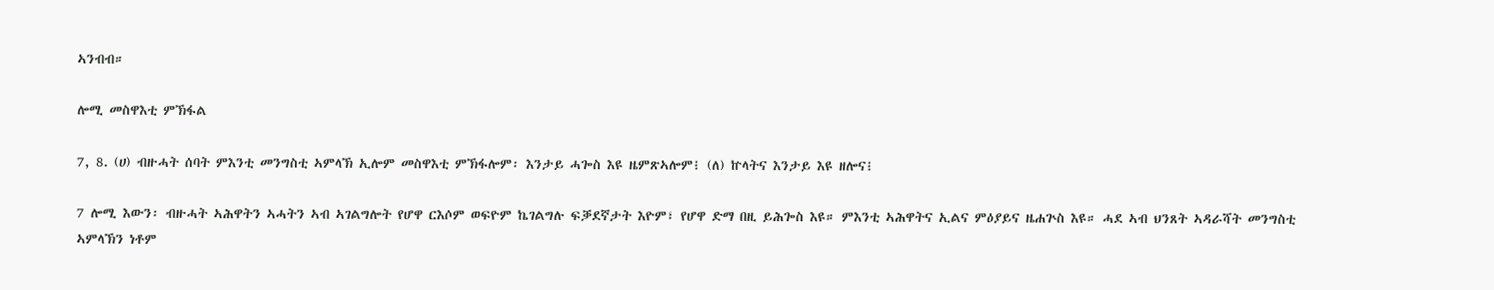ኣንብብ።

ሎሚ መስዋእቲ ምኽፋል

7, 8. (ሀ) ብዙሓት ሰባት ምእንቲ መንግስቲ ኣምላኽ ኢሎም መስዋእቲ ምኽፋሎም፡ እንታይ ሓጐስ እዩ ዜምጽኣሎም፧ (ለ) ኵላትና እንታይ እዩ ዘሎና፧

7 ሎሚ እውን፡ ብዙሓት ኣሕዋትን ኣሓትን ኣብ ኣገልግሎት የሆዋ ርእሶም ወፍዮም ኬገልግሉ ፍቓደኛታት እዮም፣ የሆዋ ድማ በዚ ይሕጐስ እዩ። ምእንቲ ኣሕዋትና ኢልና ምዕያይና ዜሐጕስ እዩ። ሓደ ኣብ ህንጸት ኣዳራሻት መንግስቲ ኣምላኽን ነቶም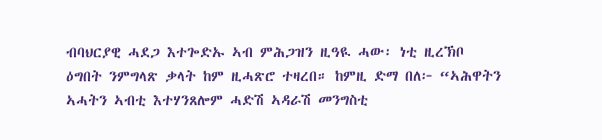ብባህርያዊ ሓደጋ እተጐድኡ ኣብ ምሕጋዝን ዚዓዪ ሓው፡ ነቲ ዚረኽቦ ዕግበት ንምግላጽ ቃላት ከም ዚሓጽሮ ተዛረበ። ከምዚ ድማ በለ፦ “ኣሕዋትን ኣሓትን ኣብቲ እተሃንጸሎም ሓድሽ ኣዳራሽ መንግስቲ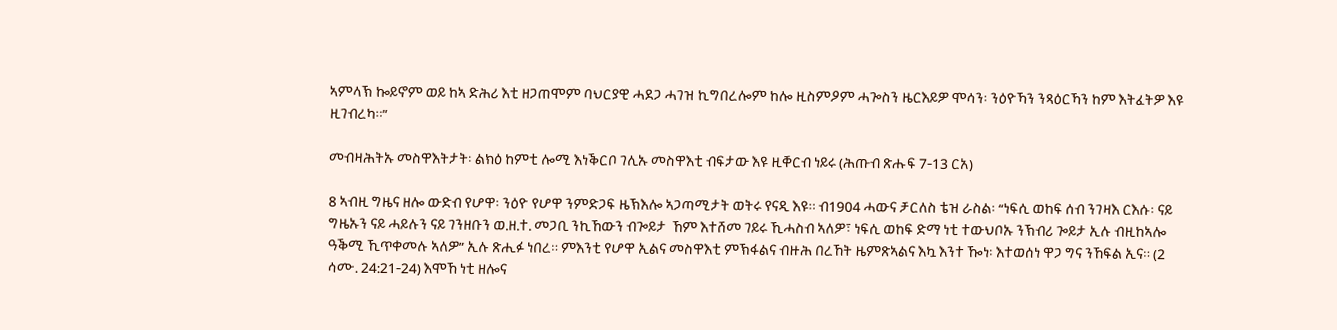ኣምላኽ ኰይኖም ወይ ከኣ ድሕሪ እቲ ዘጋጠሞም ባህርያዊ ሓደጋ ሓገዝ ኪግበረሎም ከሎ ዚስምዖም ሓጐስን ዜርእይዎ ሞሳን፡ ንዕዮኻን ንጻዕርኻን ከም እትፈትዎ እዩ ዚገብረካ።”

መብዛሕትኡ መስዋእትታት፡ ልክዕ ከምቲ ሎሚ እነቕርቦ ገሊኡ መስዋእቲ ብፍታው እዩ ዚቐርብ ነይሩ (ሕጡብ ጽሑፍ 7-13 ርአ)

8 ኣብዚ ግዜና ዘሎ ውድብ የሆዋ፡ ንዕዮ የሆዋ ንምድጋፍ ዜኽእሎ ኣጋጣሚታት ወትሩ የናዲ እዩ። ብ1904 ሓውና ቻርለስ ቴዝ ራስል፡ “ነፍሲ ወከፍ ሰብ ንገዛእ ርእሱ፡ ናይ ግዜኡን ናይ ሓይሉን ናይ ገንዘቡን ወ.ዘ.ተ. መጋቢ ንኪኸውን ብጐይታ  ኸም እተሸመ ገይሩ ኺሓስብ ኣለዎ፣ ነፍሲ ወከፍ ድማ ነቲ ተውህቦኡ ንኽብሪ ጐይታ ኢሉ ብዚከኣሎ ዓቕሚ ኺጥቀመሉ ኣለዎ” ኢሉ ጽሒፉ ነበረ። ምእንቲ የሆዋ ኢልና መስዋእቲ ምኽፋልና ብዙሕ በረኸት ዜምጽኣልና እኳ እንተ ዀነ፡ እተወሰነ ዋጋ ግና ንኸፍል ኢና። (2 ሳሙ. 24:21-24) እሞኸ ነቲ ዘሎና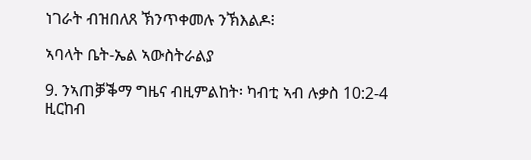ነገራት ብዝበለጸ ኽንጥቀመሉ ንኽእልዶ፧

ኣባላት ቤት-ኤል ኣውስትራልያ

9. ንኣጠቓቕማ ግዜና ብዚምልከት፡ ካብቲ ኣብ ሉቃስ 10:2-4 ዚርከብ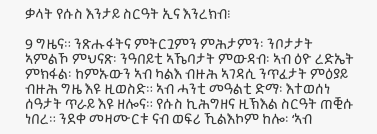ቃላት የሱስ እንታይ ስርዓት ኢና እንረክብ፧

9 ግዜና። ንጽሑፋትና ምትርጓምን ምሕታምን፡ ንቦታታት ኣምልኾ ምህናጽ፡ ንዓበይቲ ኣኼባታት ምውዳብ፡ ኣብ ዕዮ ረድኤት ምክፋል፡ ከምኡውን ኣብ ካልእ ብዙሕ ኣገዳሲ ንጥፈታት ምዕያይ ብዙሕ ግዜ እዩ ዚወስድ። ኣብ ሓንቲ መዓልቲ ድማ፡ እተወሰነ ሰዓታት ጥራይ እዩ ዘሎና። የሱስ ኪሕግዘና ዚኽእል ስርዓት ጠቒሱ ነበረ። ንደቀ መዛሙርቱ ናብ ወፍሪ ኺልእኮም ከሎ፡ ‘ኣብ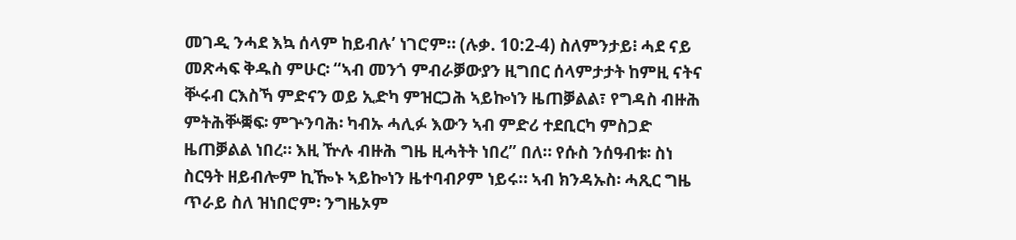መገዲ ንሓደ እኳ ሰላም ከይብሉ’ ነገሮም። (ሉቃ. 10:2-4) ስለምንታይ፧ ሓደ ናይ መጽሓፍ ቅዱስ ምሁር፡ “ኣብ መንጎ ምብራቓውያን ዚግበር ሰላምታታት ከምዚ ናትና ቝሩብ ርእስኻ ምድናን ወይ ኢድካ ምዝርጋሕ ኣይኰነን ዜጠቓልል፣ የግዳስ ብዙሕ ምትሕቝቛፍ፡ ምጕንባሕ፡ ካብኡ ሓሊፉ እውን ኣብ ምድሪ ተደቢርካ ምስጋድ ዜጠቓልል ነበረ። እዚ ዅሉ ብዙሕ ግዜ ዚሓትት ነበረ” በለ። የሱስ ንሰዓብቱ፡ ስነ ስርዓት ዘይብሎም ኪዀኑ ኣይኰነን ዜተባብዖም ነይሩ። ኣብ ክንዳኡስ፡ ሓጺር ግዜ ጥራይ ስለ ዝነበሮም፡ ንግዜኦም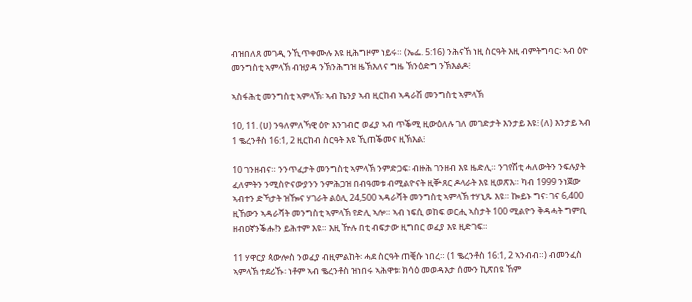ብዝበለጸ መገዲ ንኺጥቀሙሉ እዩ ዚሕግዞም ነይሩ። (ኤፌ. 5:16) ንሕናኸ ነዚ ስርዓት እዚ ብምትግባር፡ ኣብ ዕዮ መንግስቲ ኣምላኽ ብዝያዳ ንኽንሕግዝ ዜኽእለና ግዜ ኽንዕድግ ንኽእልዶ፧

ኣስፋሕቲ መንግስቲ ኣምላኽ፡ ኣብ ኬንያ ኣብ ዚርከብ ኣዳራሽ መንግስቲ ኣምላኽ

10, 11. (ሀ) ንዓለምለኻዊ ዕዮ እንገብሮ ወፈያ ኣብ ጥቕሚ ዚውዕለሉ ገለ መገድታት እንታይ እዩ፧ (ለ) እንታይ ኣብ 1 ቈረንቶስ 16:1, 2 ዚርከብ ስርዓት እዩ ኺጠቕመና ዚኽእል፧

10 ገንዘብና። ንንጥፈታት መንግስቲ ኣምላኽ ንምድጋፍ፡ ብዙሕ ገንዘብ እዩ ዜድሊ። ንገየሽቲ ሓለውትን ንፍሉያት ፈለምትን ንሚስዮናውያንን ንምሕጋዝ በብዓመቱ ብሚልዮናት ዚቝጸር ዶላራት እዩ ዚወጽእ። ካብ 1999 ንነጀው ኣብተን ድኻታት ዝዀና ሃገራት ልዕሊ 24,500 ኣዳራሻት መንግስቲ ኣምላኽ ተሃኒጹ እዩ። ኰይኑ ግና፡ ገና 6,400 ዚኸውን ኣዳራሻት መንግስቲ ኣምላኽ የድሊ ኣሎ። ኣብ ነፍሲ ወከፍ ወርሒ ኣስታት 100 ሚልዮን ቅዳሓት ግምቢ ዘብዐኛንቕሑ!ን ይሕተም እዩ። እዚ ዅሉ በቲ ብፍታው ዚግበር ወፈያ እዩ ዚድገፍ።

11 ሃዋርያ ጳውሎስ ንወፈያ ብዚምልከት፡ ሓደ ስርዓት ጠቒሱ ነበረ። (1 ቈረንቶስ 16:1, 2 ኣንብብ።) ብመንፈስ ኣምላኽ ተደሪኹ፡ ነቶም ኣብ ቈረንቶስ ዝነበሩ ኣሕዋቱ፡ ክሳዕ መወዳእታ ሰሙን ኪጽበዩ ኸም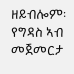ዘይብሎም፡ የግዳስ ኣብ መጀመርታ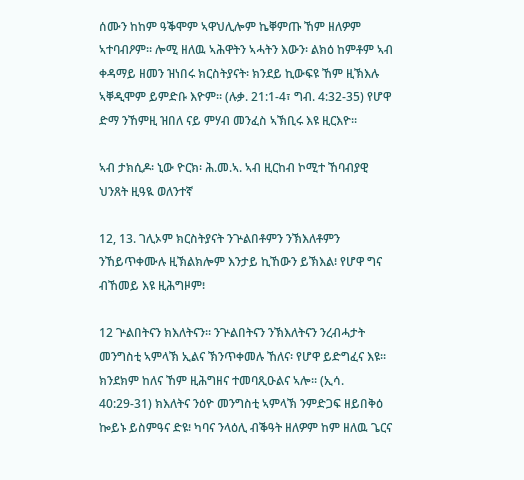ሰሙን ከከም ዓቕሞም ኣዋህሊሎም ኬቐምጡ ኸም ዘለዎም ኣተባብዖም። ሎሚ ዘለዉ ኣሕዋትን ኣሓትን እውን፡ ልክዕ ከምቶም ኣብ ቀዳማይ ዘመን ዝነበሩ ክርስትያናት፡ ክንደይ ኪውፍዩ ኸም ዚኽእሉ ኣቐዲሞም ይምድቡ እዮም። (ሉቃ. 21:1-4፣ ግብ. 4:32-35) የሆዋ ድማ ንኸምዚ ዝበለ ናይ ምሃብ መንፈስ ኣኽቢሩ እዩ ዚርእዮ።

ኣብ ታክሲዶ፡ ኒው ዮርክ፡ ሕ.መ.ኣ. ኣብ ዚርከብ ኮሚተ ኸባብያዊ ህንጸት ዚዓዪ ወለንተኛ

12, 13. ገሊኦም ክርስትያናት ንጕልበቶምን ንኽእለቶምን ንኸይጥቀሙሉ ዚኽልክሎም እንታይ ኪኸውን ይኽእል፧ የሆዋ ግና ብኸመይ እዩ ዚሕግዞም፧

12 ጕልበትናን ክእለትናን። ንጕልበትናን ንኽእለትናን ንረብሓታት መንግስቲ ኣምላኽ ኢልና ኽንጥቀመሉ ኸለና፡ የሆዋ ይድግፈና እዩ። ክንደክም ከለና ኸም ዚሕግዘና ተመባጺዑልና ኣሎ። (ኢሳ. 40:29-31) ክእለትና ንዕዮ መንግስቲ ኣምላኽ ንምድጋፍ ዘይበቅዕ ኰይኑ ይስምዓና ድዩ፧ ካባና ንላዕሊ ብቕዓት ዘለዎም ከም ዘለዉ ጌርና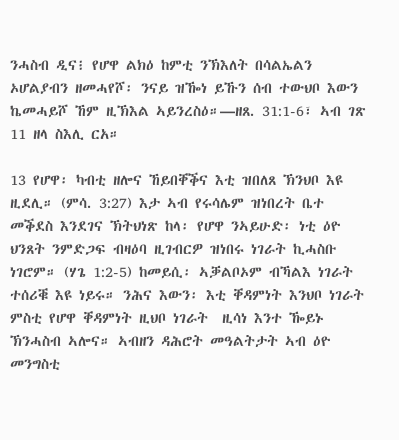ንሓስብ ዲና፧ የሆዋ ልክዕ ከምቲ ንኽእለት በሳልኤልን ኦሆልያብን ዘመሓየሾ፡ ንናይ ዝዀነ ይኹን ሰብ ተውህቦ እውን ኬመሓይሾ ኸም ዚኽእል ኣይንረስዕ።—ዘጸ. 31:1-6፣ ኣብ ገጽ 11 ዘላ ስእሊ ርአ።

13 የሆዋ፡ ካብቲ ዘሎና ኸይበቐቕና እቲ ዝበለጸ ኽንህቦ እዩ ዚደሊ። (ምሳ. 3:27) እታ ኣብ የሩሳሌም ዝነበረት ቤተ መቕደስ እንደገና ኽትህነጽ ከላ፡ የሆዋ ንኣይሁድ፡ ነቲ ዕዮ ህንጸት ንምድጋፍ ብዛዕባ ዚገብርዎ ዝነበሩ ነገራት ኪሓስቡ ነገሮም። (ሃጌ 1:2-5) ከመይሲ፡ ኣቓልቦኦም ብኻልእ ነገራት ተሰሪቑ እዩ ነይሩ። ንሕና እውን፡ እቲ ቐዳምነት እንህቦ ነገራት ምስቲ የሆዋ ቐዳምነት ዚህቦ ነገራት  ዚሳነ እንተ ዀይኑ ኽንሓስብ ኣሎና። ኣብዘን ዳሕሮት መዓልትታት ኣብ ዕዮ መንግስቲ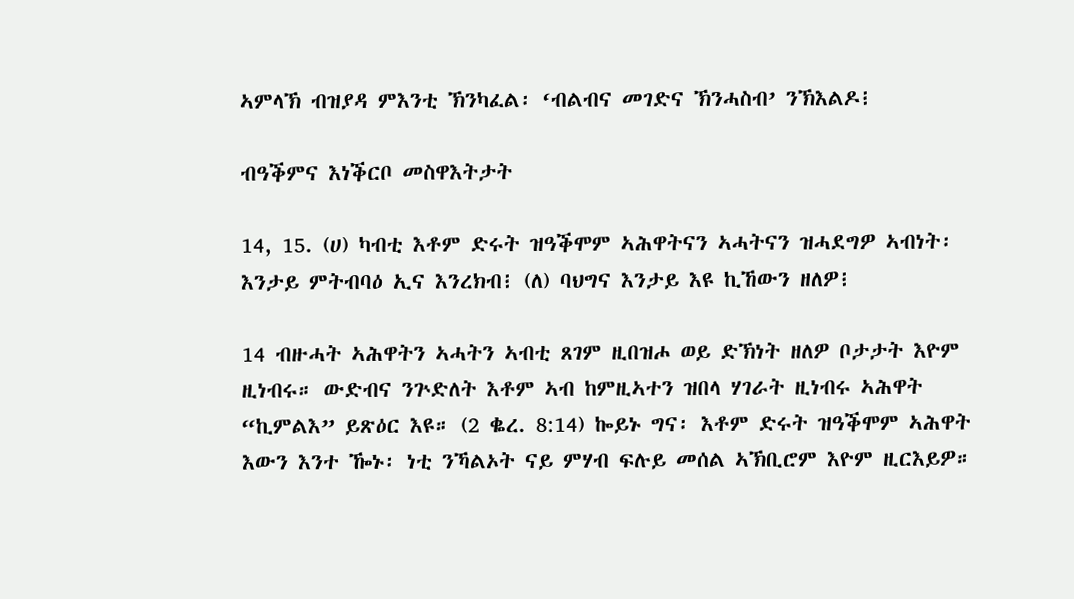ኣምላኽ ብዝያዳ ምእንቲ ኽንካፈል፡ ‘ብልብና መገድና ኽንሓስብ’ ንኽእልዶ፧

ብዓቕምና እነቕርቦ መስዋእትታት

14, 15. (ሀ) ካብቲ እቶም ድሩት ዝዓቕሞም ኣሕዋትናን ኣሓትናን ዝሓደግዎ ኣብነት፡ እንታይ ምትብባዕ ኢና እንረክብ፧ (ለ) ባህግና እንታይ እዩ ኪኸውን ዘለዎ፧

14 ብዙሓት ኣሕዋትን ኣሓትን ኣብቲ ጸገም ዚበዝሖ ወይ ድኽነት ዘለዎ ቦታታት እዮም ዚነብሩ። ውድብና ንጕድለት እቶም ኣብ ከምዚኣተን ዝበላ ሃገራት ዚነብሩ ኣሕዋት “ኪምልእ” ይጽዕር እዩ። (2 ቈረ. 8:14) ኰይኑ ግና፡ እቶም ድሩት ዝዓቕሞም ኣሕዋት እውን እንተ ዀኑ፡ ነቲ ንኻልኦት ናይ ምሃብ ፍሉይ መሰል ኣኽቢሮም እዮም ዚርእይዎ።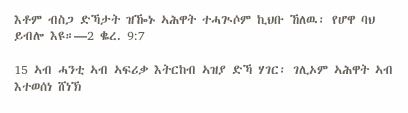እቶም ብስጋ ድኻታት ዝዀኑ ኣሕዋት ተሓጒሶም ኪህቡ ኸለዉ፡ የሆዋ ባህ ይብሎ እዩ።—2 ቈረ. 9:7

15 ኣብ ሓንቲ ኣብ ኣፍሪቃ እትርከብ ኣዝያ ድኻ ሃገር፡ ገሊኦም ኣሕዋት ኣብ እተወሰነ ሸነኽ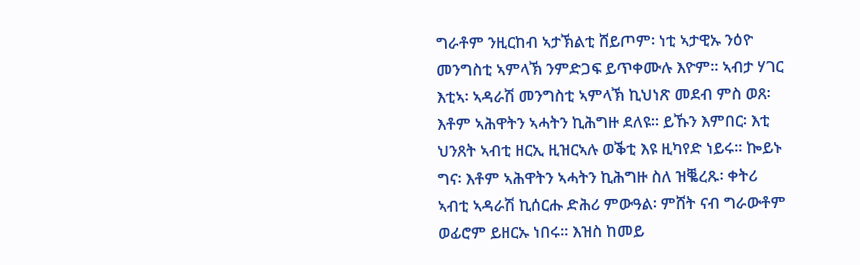ግራቶም ንዚርከብ ኣታኽልቲ ሸይጦም፡ ነቲ ኣታዊኡ ንዕዮ መንግስቲ ኣምላኽ ንምድጋፍ ይጥቀሙሉ እዮም። ኣብታ ሃገር እቲኣ፡ ኣዳራሽ መንግስቲ ኣምላኽ ኪህነጽ መደብ ምስ ወጸ፡ እቶም ኣሕዋትን ኣሓትን ኪሕግዙ ደለዩ። ይኹን እምበር፡ እቲ ህንጸት ኣብቲ ዘርኢ ዚዝርኣሉ ወቕቲ እዩ ዚካየድ ነይሩ። ኰይኑ ግና፡ እቶም ኣሕዋትን ኣሓትን ኪሕግዙ ስለ ዝቘረጹ፡ ቀትሪ ኣብቲ ኣዳራሽ ኪሰርሑ ድሕሪ ምውዓል፡ ምሸት ናብ ግራውቶም ወፊሮም ይዘርኡ ነበሩ። እዝስ ከመይ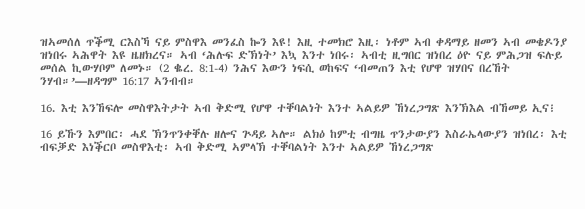ዝኣመሰለ ጥቕሚ ርእስኻ ናይ ምስዋእ መንፈስ ኰን እዩ! እዚ ተመክሮ እዚ፡ ነቶም ኣብ ቀዳማይ ዘመን ኣብ መቄዶንያ ዝነበሩ ኣሕዋት እዩ ዜዘክረና። ኣብ ‘ሕሉፍ ድኽነት’ እኳ እንተ ነበሩ፡ ኣብቲ ዚግበር ዝነበረ ዕዮ ናይ ምሕጋዝ ፍሉይ መሰል ኪውሃቦም ለመኑ። (2 ቈረ. 8:1-4) ንሕና እውን ነፍሲ ወከፍና ‘ብመጠን እቲ የሆዋ ዝሃበና በረኸት ንሃብ።’—ዘዳግም 16:17 ኣንብብ።

16. እቲ እንኸፍሎ መስዋእትታት ኣብ ቅድሚ የሆዋ ተቐባልነት እንተ ኣልይዎ ኸነረጋግጽ እንኽእል ብኸመይ ኢና፧

16 ይኹን እምበር፡ ሓደ ኽንጥንቀቐሉ ዘሎና ጕዳይ ኣሎ። ልክዕ ከምቲ ብግዜ ጥንታውያን እስራኤላውያን ዝነበረ፡ እቲ ብፍቓድ እነቕርቦ መስዋእቲ፡ ኣብ ቅድሚ ኣምላኽ ተቐባልነት እንተ ኣልይዎ ኸነረጋግጽ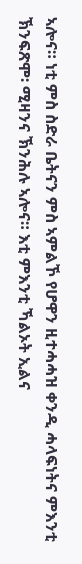ኣሎና። ነቲ ምስ ስድራ ቤትናን ምስ ኣምልኾ የሆዋን ዚተሓሓዝ ቀንዲ ሓላፍነትና ምእንቲ ኽንፍጽሞ፡ ሚዛንና ኽንሕሉ ኣሎና። እቲ ምእንቲ ኻልኦት ኢልና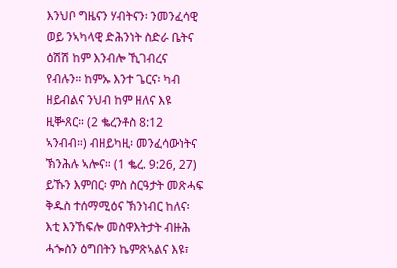እንህቦ ግዜናን ሃብትናን፡ ንመንፈሳዊ ወይ ንኣካላዊ ድሕንነት ስድራ ቤትና ዕሽሽ ከም እንብሎ ኺገብረና የብሉን። ከምኡ እንተ ጌርና፡ ካብ ዘይብልና ንህብ ከም ዘለና እዩ ዚቝጸር። (2 ቈረንቶስ 8:12 ኣንብብ።) ብዘይካዚ፡ መንፈሳውነትና ኽንሕሉ ኣሎና። (1 ቈረ. 9:26, 27) ይኹን እምበር፡ ምስ ስርዓታት መጽሓፍ ቅዱስ ተሰማሚዕና ኽንነብር ከለና፡ እቲ እንኸፍሎ መስዋእትታት ብዙሕ ሓጐስን ዕግበትን ኬምጽኣልና እዩ፣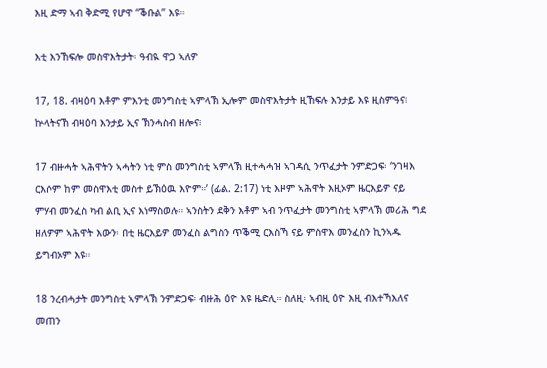እዚ ድማ ኣብ ቅድሚ የሆዋ “ቕቡል” እዩ።

እቲ እንኸፍሎ መስዋእትታት፡ ዓብዪ ዋጋ ኣለዎ

17, 18. ብዛዕባ እቶም ምእንቲ መንግስቲ ኣምላኽ ኢሎም መስዋእትታት ዚኸፍሉ እንታይ እዩ ዚስምዓና፧ ኵላትናኸ ብዛዕባ እንታይ ኢና ኽንሓስብ ዘሎና፧

17 ብዙሓት ኣሕዋትን ኣሓትን ነቲ ምስ መንግስቲ ኣምላኽ ዚተሓሓዝ ኣገዳሲ ንጥፈታት ንምድጋፍ፡ ‘ንገዛእ ርእሶም ከም መስዋእቲ መስተ ይኽዕዉ እዮም።’ (ፊል. 2:17) ነቲ እዞም ኣሕዋት እዚኦም ዜርእይዎ ናይ ምሃብ መንፈስ ካብ ልቢ ኢና እነማስወሉ። ኣንስትን ደቅን እቶም ኣብ ንጥፈታት መንግስቲ ኣምላኽ መሪሕ ግደ ዘለዎም ኣሕዋት እውን፡ በቲ ዜርእይዎ መንፈስ ልግስን ጥቕሚ ርእስኻ ናይ ምስዋእ መንፈስን ኪንኣዱ ይግብኦም እዩ።

18 ንረብሓታት መንግስቲ ኣምላኽ ንምድጋፍ፡ ብዙሕ ዕዮ እዩ ዜድሊ። ስለዚ፡ ኣብዚ ዕዮ እዚ ብእተኻእለና መጠን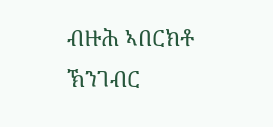ብዙሕ ኣበርክቶ ኽንገብር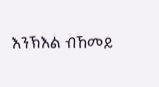እንኽእል ብኸመይ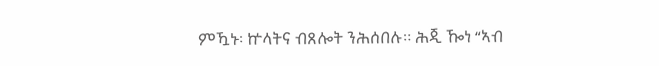ምዃኑ፡ ኵላትና ብጸሎት ንሕሰበሉ። ሕጂ ዀነ “ኣብ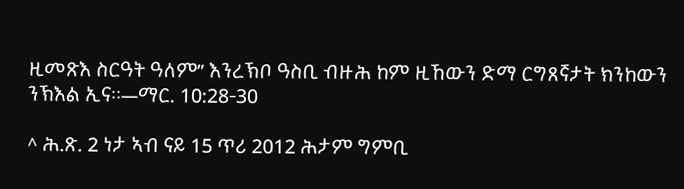ዚመጽእ ስርዓት ዓለም” እንረኽቦ ዓስቢ ብዙሕ ከም ዚኸውን ድማ ርግጸኛታት ክንከውን ንኽእል ኢና።—ማር. 10:28-30

^ ሕ.ጽ. 2 ነታ ኣብ ናይ 15 ጥሪ 2012 ሕታም ግምቢ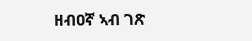ዘብዐኛ ኣብ ገጽ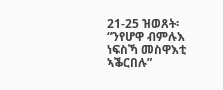21-25 ዝወጸት፡ “ንየሆዋ ብምሉእ ነፍስኻ መስዋእቲ ኣቕርበሉ”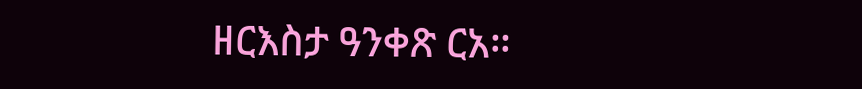ዘርእስታ ዓንቀጽ ርአ።